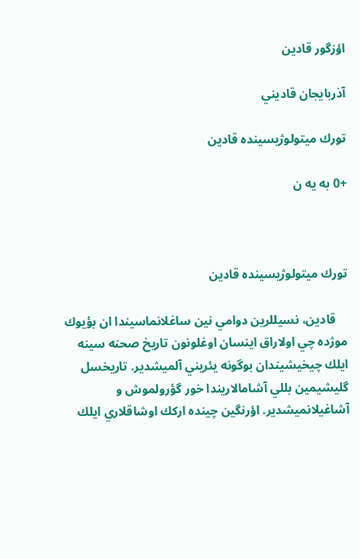اؤزگور قادين

آذربايجان قاديني

تورك ميتولوژيسينده قادين

+0 به یه ن



تورك ميتولوژيسينده قادين

    قادين، نسيللرين دوامي نين ساغلانماسيندا ان بؤيوك موژده چي اولاراق اينسان اوغلونون تاريخ صحنه سينه ايلك چيخيشيندان بوگونه يئريني آلميشدير. تاريخسل گليشيمين بللي آشامالاريندا خور گؤرولموش و آشاغيلانميشدير. اؤرنگين چينده اركك اوشاقلاري ايلك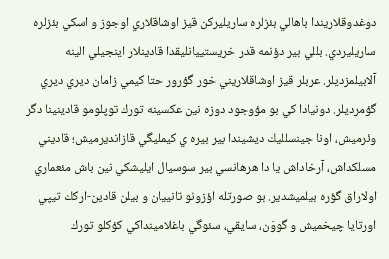دوغدوقلاريندا باهالي بئزلره ساريليركن قيز اوشاقلاري اوجوز و اسكي بئزلره ساريليردي. بللي بير دؤنمه قدر خريستييانليقدا قادينلار اينجيلي الينه آلابيلمزديلر. عربلر قيز اوشاقلاريني خور گؤرور حتا كيمي زامان ديري ديري گؤمرديلر. دونيادا كي بو مؤوجود دوزه نين عكسينه تورك توپلومو قادينينا دگر وئرميش، اونا جينسلليك ديشيندا بير بيره ي كيمليگي قازانديرميش؛ قاديني مسلكداش، آرخاداش يا دا هرهانسي بير سوسيال ايليشكي نين باش مئعماري اولاراق گؤره بيلميشدير. بو صورتله اؤزونو تانييان و بيلن قادين-اركك تيپي اورتايا چيخميش و گووَن، سايقي، سئوگي باغلامينداكي كؤكلو تورك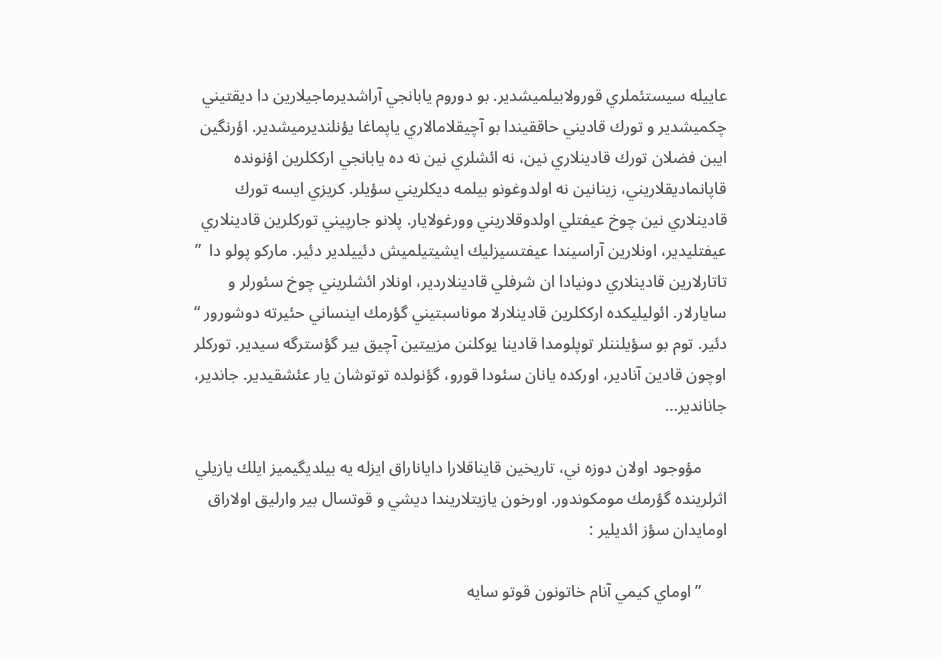عاييله سيستئملري قورولابيلميشدير. بو دوروم يابانجي آراشديرماجيلارين دا ديقتيني چكميشدير و تورك قاديني حاققيندا بو آچيقلامالاري ياپماغا يؤنلنديرميشدير. اؤرنگين ايبن فضلان تورك قادينلاري نين، نه ائشلري نين نه ده يابانجي ارككلرين اؤنونده قاپانماديقلاريني، زينانين نه اولدوغونو بيلمه ديكلريني سؤيلر. كريزي ايسه تورك قادينلاري نين چوخ عيفتلي اولدوقلاريني وورغولايار. پلانو جارپيني توركلرين قادينلاري عيفتليدير، اونلارين آراسيندا عيفتسيزليك ايشيتيلميش دئييلدير دئير. ماركو پولو دا  ” تاتارلارين قادينلاري دونيادا ان شرفلي قادينلاردير، اونلار ائشلريني چوخ سئورلر و سايارلار. ائوليليكده ارككلرين قادينلارلا موناسبتيني گؤرمك اينساني حئيرته دوشورور “  دئير. توم بو سؤيلننلر توپلومدا قادينا يوكلنن مزييتين آچيق بير گؤسترگه سيدير. توركلر اوچون قادين آنادير، اوركده يانان سئودا قورو، گؤنولده توتوشان يار عئشقيدير. جاندير، جاناندير…

      مؤوجود اولان دوزه ني، تاريخين قايناقلارا داياناراق ايزله يه بيلديگيميز ايلك يازيلي اثرلرينده گؤرمك مومكوندور. اورخون يازيتلاريندا ديشي و قوتسال بير وارليق اولاراق اومايدان سؤز ائديلير :

      ” اوماي كيمي آنام خاتونون قوتو سايه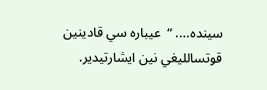سينده…. “  عيباره سي قادينين قوتسالليغي نين ايشارتيدير.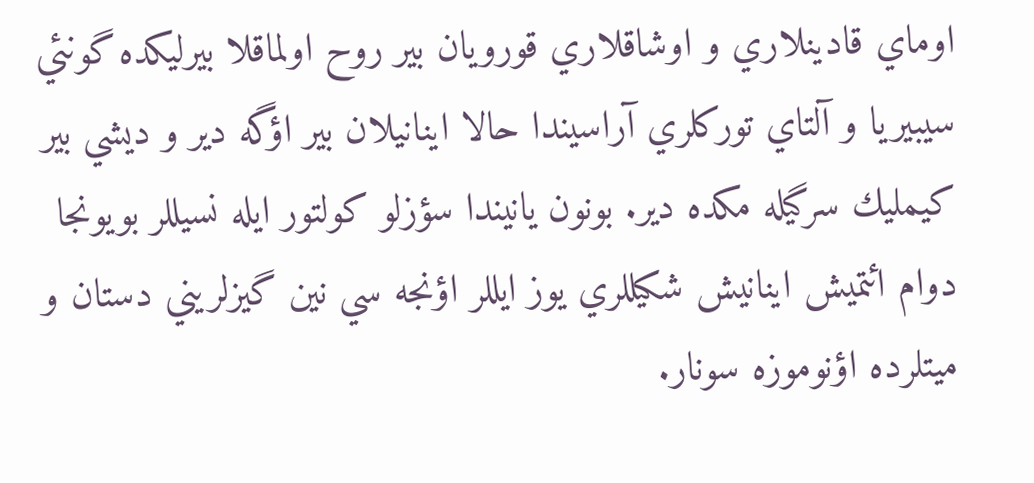اوماي قادينلاري و اوشاقلاري قورويان بير روح اولماقلا بيرليكده گونئي سيبيريا و آلتاي توركلري آراسيندا حالا اينانيلان بير اؤگه دير و ديشي بير كيمليك سرگيله مكده دير. بونون يانيندا سؤزلو كولتور ايله نسيللر بويونجا دوام ائتميش اينانيش شكيللري يوز ايللر اؤنجه سي نين گيزلريني دستان و ميتلرده اؤنوموزه سونار.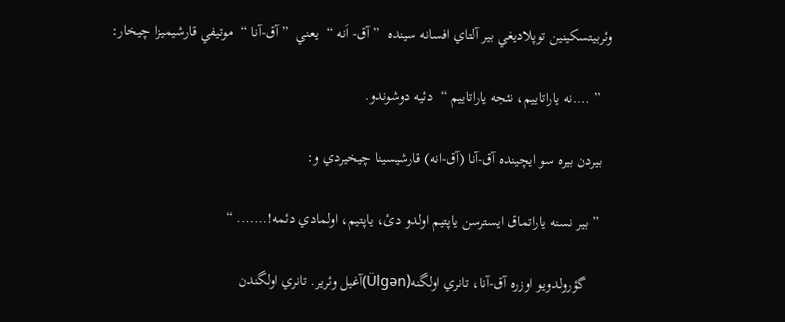وئربيتسكينين توپلاديغي بير آلتاي افسانه سينده  ” آق- اَنه “  يعني  ” آق-آنا “  موتيفي قارشيميزا چيخار:

   ” ….نه ياراتاييم، نئجه ياراتاييم “  دئيه دوشوندو.

  بيردن بيره سو ايچينده آق-آنا (آق-انه) قارشيسينا چيخيردي و:

   ” بير نسنه ياراتماق ايسترسن ياپتيم اولدو دئ، ياپتيم، اولمادي دئمه!……. “

      گؤرولدويو اوزره آق-آنا، تانري اولگنه(Ülgən)آغيل وئرير. تانري اولگندن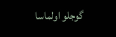گوجلو اولماسا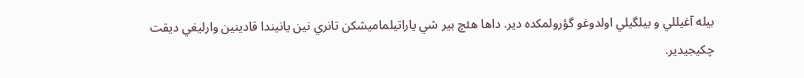بيله آغيللي و بيلگيلي اولدوغو گؤرولمكده دير. داها هئچ بير شي ياراتيلماميشكن تانري نين يانيندا قادينين وارليغي ديقت چكيجيدير.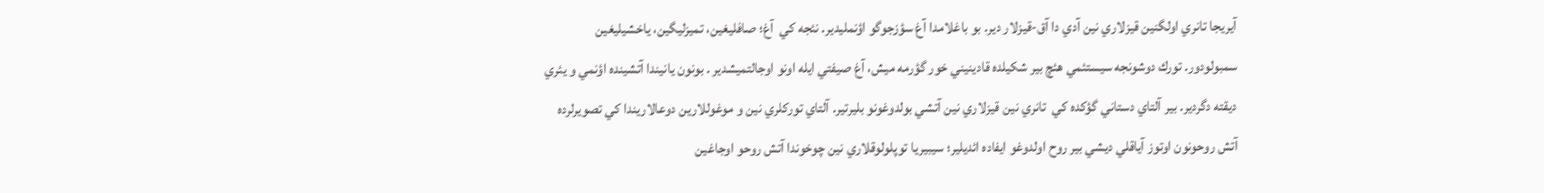آيريجا تانري اولگنين قيزلاري نين آدي دا آق-قيزلار دير. بو باغلامدا آغ سؤزجوگو اؤنمليدير. نئجه كي  آغ؛ صافليغين، تميزليگين، ياخشيليغين سمبولودور. تورك دوشونجه سيستئمي هئچ بير شكيلده قادينيني خور گؤرمه ميش، آغ صيفتي ايله اونو اوجالتميشدير . بونون يانيندا آتشينده اؤنمي و يئري ديقته دگردير. بير آلتاي دستاني گؤكده كي  تانري نين قيزلاري نين آتشي بولدوغونو بليرتير. آلتاي توركلري نين و موغوللارين دوعالاريندا كي تصويرلرده آتش روحونون اوتوز آياقلي ديشي بير روح اولدوغو ايفاده ائديلير؛ سيبيريا توپلولوقلاري نين چوخوندا آتش روحو اوجاغين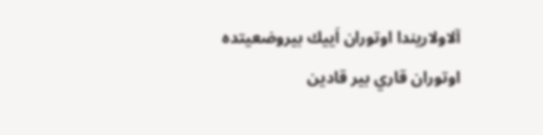آلاولاريندا اوتوران اَييك بيروضعيتده اوتوران قاري بير قادين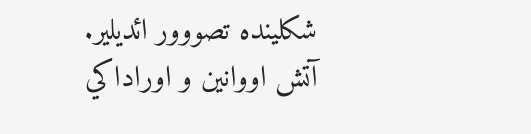شكلينده تصووور ائديلير. آتش اووانين و اوراداكي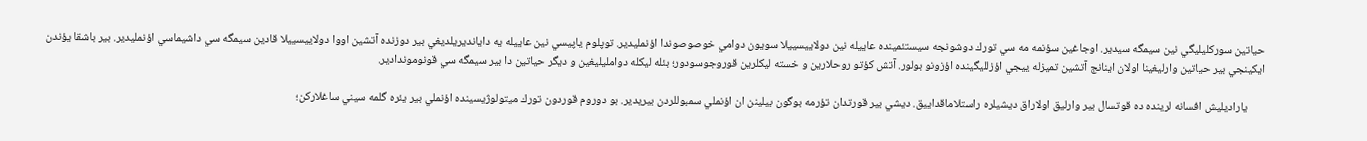حياتين سوركليليگي نين سيمگه سيدير. اوجاغين سؤنمه مه سي تورك دوشونجه سيستئمينده عاييله نين دولاييسييلا سويون دوامي خوصوصوندا اؤنمليدير. توپلوم ياپيسي نين عاييله يه دايانديريلديغي بير دوزنده آتشين اووا دولاييسييلا قادين سيمگه سي داشيماسي اؤنمليدير. بير باشقا يؤندن ايكينجي بير حياتين وارليغينا اولان اينانج آتشين تميزله ييجي اؤزلليگينده اؤزونو بولور. آتش كؤتو روحلارين و خسته ليكلرين قوروجوسودور؛ بئله ليكله دوامليليغين و ديگر حياتين دا بير سيمگه سي قونوموندادير.

      ياراديليش افسانه لرينده ده قوتسال بير وارليق اولاراق ديشيلره راستلاماقداييق. ديشي بير قورتدان تؤرمه بوگون بيلينن ان اؤنملي سمبوللردن بيريدير. بو دوروم قوردون تورك ميتولوژيسينده اؤنملي بير يئره گلمه سيني ساغلاركن؛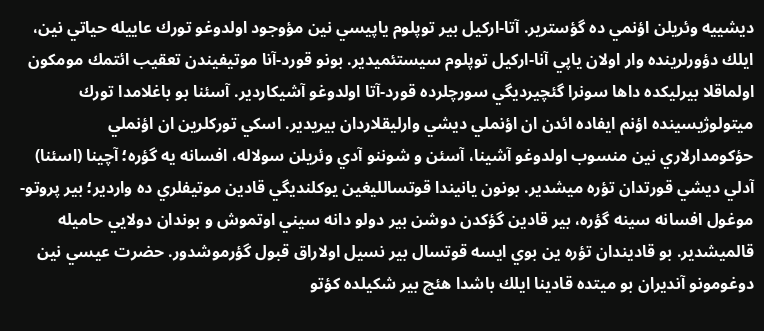ديشييه وئريلن اؤنمي ده گؤسترير. آتا-اركيل بير توپلوم ياپيسي نين مؤوجود اولدوغو تورك عاييله حياتي نين، ايلك دؤورلرينده وار اولان ياپي آنا-اركيل توپلوم سيستئميدير. بونو قورد-آنا موتيفيندن تعقيب ائتمك مومكون اولماقلا بيرليكده داها سونرا گئچيرديگي سورچلرده قورد-آتا اولدوغو آشيكاردير. آسئنا بو باغلامدا تورك ميتولوژيسينده اؤنم ايفاده ائدن ان اؤنملي ديشي وارليقلاردان بيريدير. اسكي توركلرين ان اؤنملي حؤكومدارلاري نين منسوب اولدوغو آشينا، آسئن و شوننو آدي وئريلن سولاله، افسانه يه گؤره؛ آچينا (اسئنا) آدلي ديشي قورتدان تؤره ميشدير. بونون يانيندا قوتسالليغين يوكلنديگي قادين موتيفلري ده واردير؛ بير پروتو- موغول افسانه سينه گؤره، بير قادين گؤكدن دوشن بير دولو دانه سيني اوتموش و بوندان دولايي حاميله  قالميشدير. بو قاديندان تؤره ين بوي ايسه قوتسال بير نسيل اولاراق قبول گؤرموشدور. حضرت عيسي نين دوغومونو آنديران بو ميتده قادينا ايلك باشدا هئچ بير شكيلده كؤتو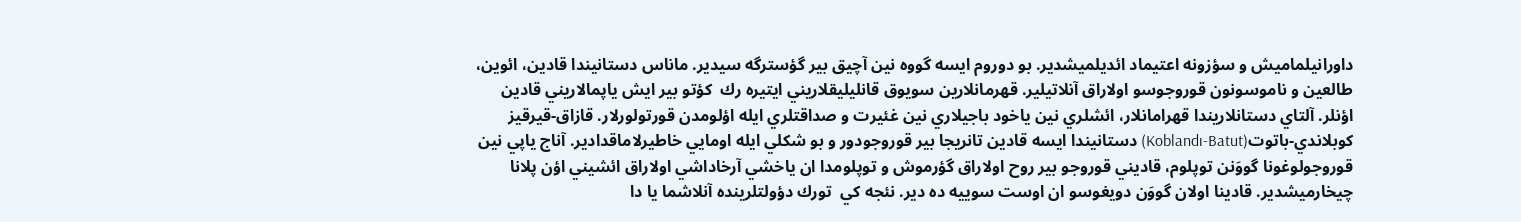داورانيلماميش و سؤزونه اعتيماد ائديلميشدير. بو دوروم ايسه گووه نين آچيق بير گؤسترگه سيدير. ماناس دستانيندا قادين، ائوين، طالعين و ناموسونون قوروجوسو اولاراق آنلاتيلير. قهرمانلارين سويوق قانليليقلاريني ايتيره رك  كؤتو بير ايش ياپمالاريني قادين اؤنلر. آلتاي دستانلاريندا قهرامانلار، ائشلري نين ياخود باجيلاري نين غئيرت و صداقتلري ايله اؤلومدن قورتولورلار. قازاق-قيرقيز كوبلاندي-باتوت(Koblandı-Batut) دستانيندا ايسه قادين تانريجا بير قوروجودور و بو شكلي ايله اومايي خاطيرلاماقدادير. آناج ياپي نين قوروجولوغونا گووَنن توپلوم، قاديني قوروجو بير روح اولاراق گؤرموش و توپلومدا ان ياخشي آرخاداشي اولاراق ائشيني اؤن پلانا چيخارميشدير. قادينا اولان گووَن دويغوسو ان اوست سوييه ده دير. نئجه كي  تورك دؤولتلرينده آنلاشما يا دا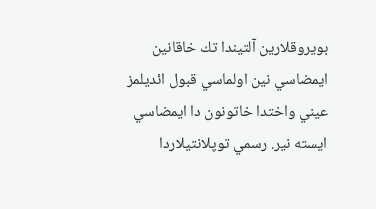بويروقلارين آلتيندا تك خاقانين ايمضاسي نين اولماسي قبول ائديلمز عيني واختدا خاتونون دا ايمضاسي ايسته نير. رسمي توپلانتيلاردا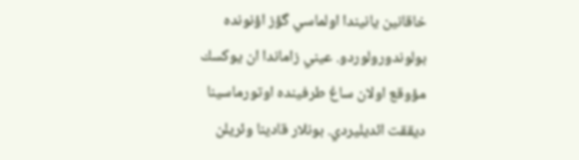خاقانين يانيندا اولماسي گؤز اؤنونده بولوندورولوردو. عيني زاماندا ان يوكسك مؤوقع اولان ساغ طرفينده اوتورماسينا ديققت ائديليردي. بونلار قادينا وئريلن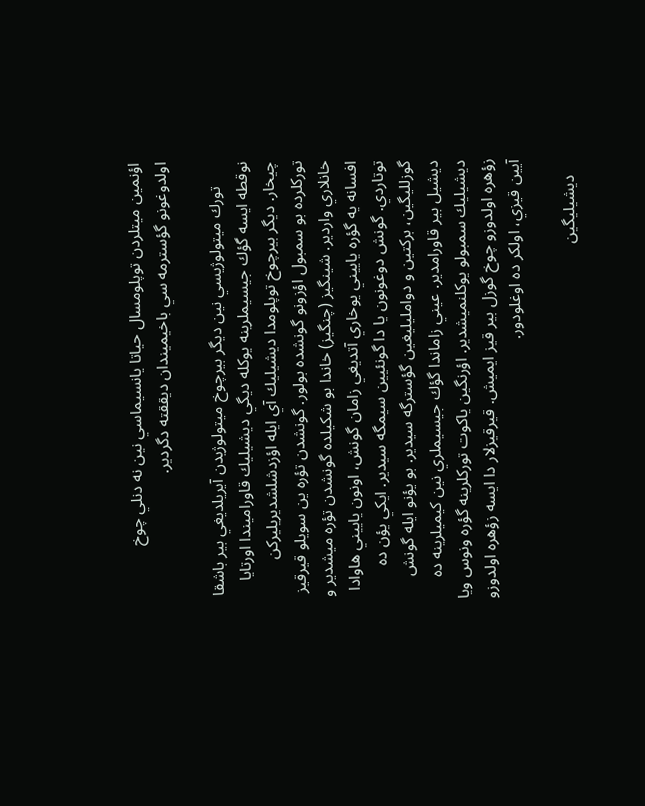اؤنمين ميتلردن توپلومسال حياتا يانسيماسي نين نه دنلي چوخ اولدوغونو گؤسترمه سي باخيميندان ديققته دگردير.

      تورك ميتولوژيسي نين ديگر بيرچوخ ميتولوژيدن آيريلديغي بير باشقا نوقطه ايسه گؤك جيسيملرينه يوكله ديگي ديشيليك قاوراميندا اورتايا چيخار. ديگر بيرچوخ توپلومدا ديشيليك آي ايله اؤزدشلشديريليركن توركلرده بو سمبول اؤزونو گونشده بولور. گونشدن تؤره ين سويلو قيرقيز خانلاري واردير. شينگيز (چنگيز) خاندا بو شكيلده گونشدن تؤره ميشدير و افسانه يه گؤره ياييني يوخاري آتديغي زامان گونش، اونون ياييني هاوادا توتاردي. گونش دوغونون يا دا گونئيين سيمگه سيدير. ايكي يؤن ده گوزلليگين، بركتين و دوامليليغين گؤسترگه سيدير. بو يؤنو ايله گونش ديشيل بير قاورامدير. عيني زاماندا گؤك جيسيملري نين كيميلرينه ده ديشيليك سمبولو يوكلنميشدير. اؤرنگين ياكوت توركلرينه گؤره ونوس ويا زؤهره اولدوزو چوخ گوزل بير قيز ايميش. قيرقيزلار دا ايسه زؤهره اولدوزو آيين قيزي، اولكر ده اوغلودور.

    ديشيليگين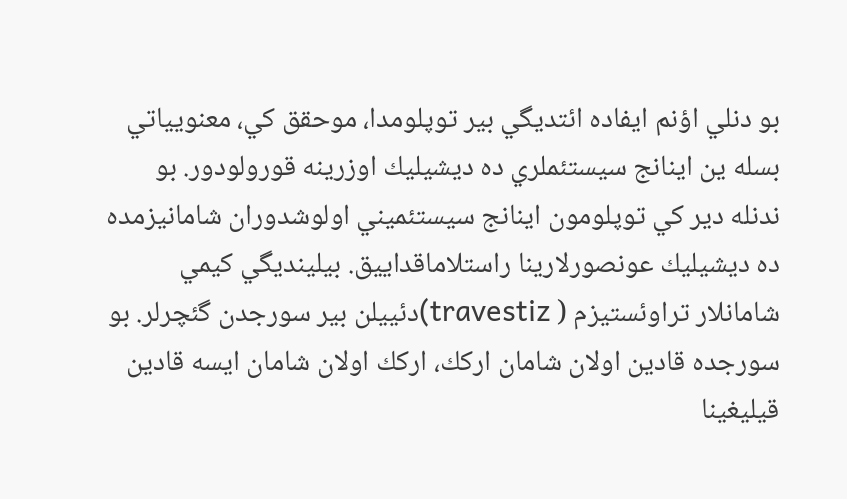بو دنلي اؤنم ايفاده ائتديگي بير توپلومدا، موحقق كي، معنويياتي بسله ين اينانج سيستئملري ده ديشيليك اوزرينه قورولودور. بو ندنله دير كي توپلومون اينانج سيستئميني اولوشدوران شامانيزمده ده ديشيليك عونصورلارينا راستلاماقداييق. بيلينديگي كيمي شامانلار تراوئستيزم ( travestiz)دئييلن بير سورجدن گئچرلر. بو سورجده قادين اولان شامان اركك، اركك اولان شامان ايسه قادين قيليغينا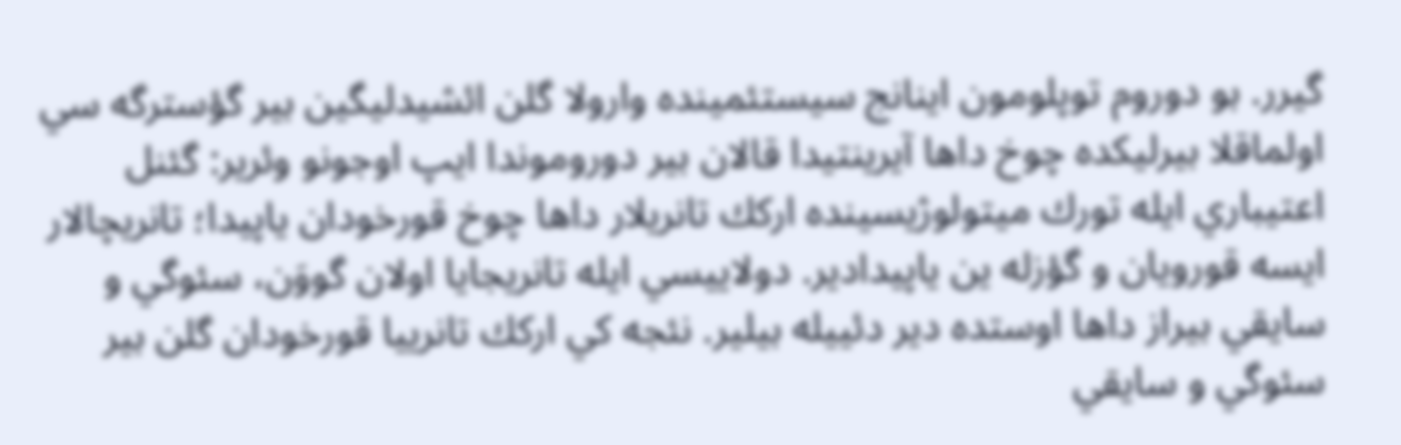گيرر. بو دوروم توپلومون اينانج سيستئمينده وارولا گلن ائشيدليگين بير گؤسترگه سي اولماقلا بيرليكده چوخ داها آيرينتيدا قالان بير دوروموندا ايپ اوجونو وئرير: گئنل اعتيباري ايله تورك ميتولوژيسينده اركك تانريلار داها چوخ قورخودان ياپيدا؛ تانريچالار ايسه قورويان و گؤزله ين ياپيدادير. دولاييسي ايله تانريجايا اولان گووَن، سئوگي و سايقي بيراز داها اوستده دير دئييله بيلير. نئجه كي اركك تانرييا قورخودان گلن بير سئوگي و سايقي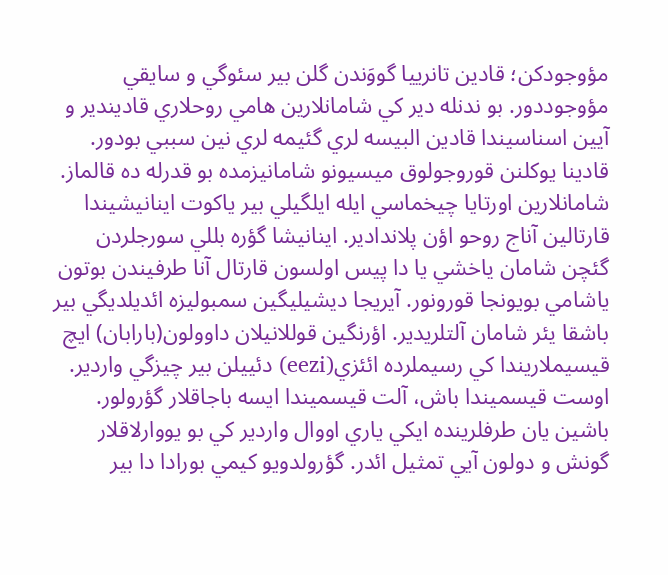مؤوجودكن؛ قادين تانرييا گووَندن گلن بير سئوگي و سايقي مؤوجوددور. بو ندنله دير كي شامانلارين هامي روحلاري قاديندير و آيين اسناسيندا قادين البيسه لري گئيمه لري نين سببي بودور. قادينا يوكلنن قوروجولوق ميسيونو شامانيزمده بو قدرله ده قالماز. شامانلارين اورتايا چيخماسي ايله ايلگيلي بير ياكوت اينانيشيندا قارتالين آناج روحو اؤن پلاندادير. اينانيشا گؤره بللي سورجلردن گئچن شامان ياخشي يا دا پيس اولسون قارتال آنا طرفيندن بوتون ياشامي بويونجا قورونور. آيريجا ديشيليگين سمبوليزه ائديلديگي بير باشقا يئر شامان آلتلريدير. اؤرنگين قوللانيلان داوولون(بارابان) ايچ قيسيملاريندا كي رسيملرده ائئزي(eezi) دئييلن بير چيزگي واردير. اوست قيسميندا باش، آلت قيسميندا ايسه باجاقلار گؤرولور. باشين يان طرفلرينده ايكي ياري اووال واردير كي بو يووارلاقلار گونش و دولون آيي تمثيل ائدر. گؤرولدويو كيمي بورادا دا بير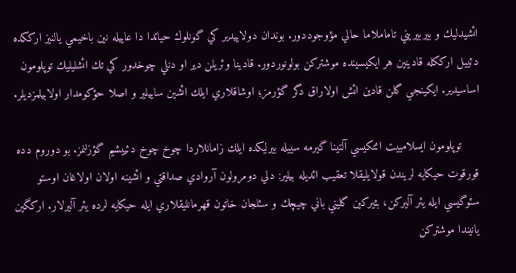ائشيدليك و بيربيريني تاماملاما حالي مؤوجوددور. بوندان دولاييدير كي گونلوك حياتدا دا عاييله نين باخيمي يالنيز ارككده دئييل ارككله قادينين هر ايكيسينده موشتركن بولونوردور. قادينا وئريلن دير او دنلي چوخدور كي تك ائشليليك توپلومون اساسيدير. ايكينجي گلن قادين ائش اولاراق دگر گؤرمز؛ اوشاقلاري ايلك ائشين ساييلير و اصلا حؤكومدار اولابيلمزديلر.

     توپلومون ايسلامييت ائتكيسي آلتينا گيرمه سييله بيرليكده ايلك زامانلاردا چوخ چوخ دئييشيم گؤزلنمز. بو دوروم دده قورقوت حيكايه لريندن قولايليقلا تعقيب ائديله بيلير: دلي دومرولون آروادي صداقتي و ائشينه اولان اولاغان اوستو سئوگيسي ايله يئر آليركن، بئيركين گليني باني چيچك و سئلجان خاتون قهرمانليقلاري ايله حيكايه لرده يئر آليرلار. اركگين يانيندا موشتركن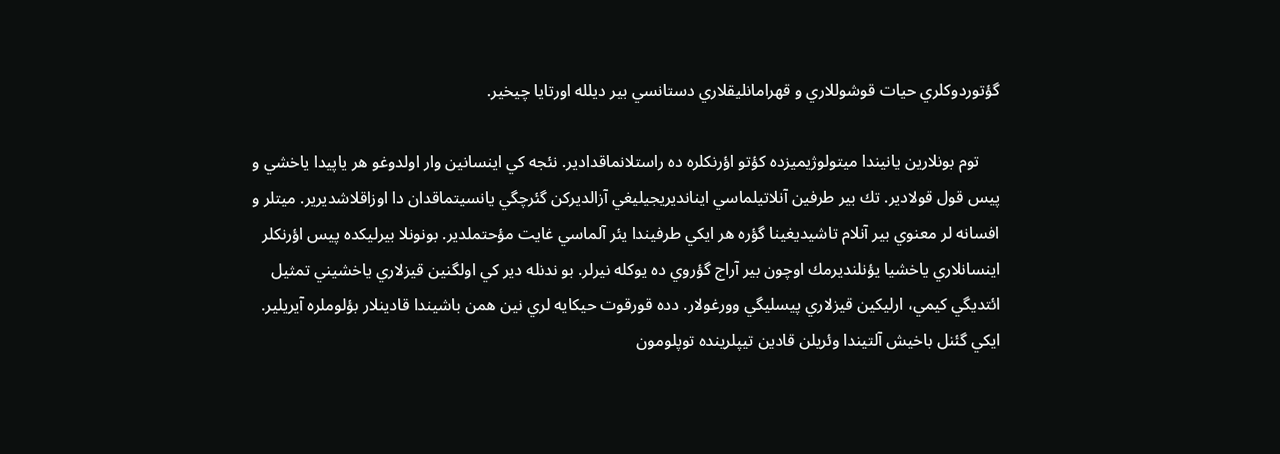گؤتوردوكلري حيات قوشوللاري و قهرامانليقلاري دستانسي بير ديلله اورتايا چيخير.

     توم بونلارين يانيندا ميتولوژيميزده كؤتو اؤرنكلره ده راستلانماقدادير. نئجه كي اينسانين وار اولدوغو هر ياپيدا ياخشي و پيس قول قولادير. تك بير طرفين آنلاتيلماسي اينانديريجيليغي آزالديركن گئرچگي يانسيتماقدان دا اوزاقلاشديرير. ميتلر و افسانه لر معنوي بير آنلام تاشيديغينا گؤره هر ايكي طرفيندا يئر آلماسي غايت مؤحتملدير. بونونلا بيرليكده پيس اؤرنكلر اينسانلاري ياخشيا يؤنلنديرمك اوچون بير آراج گؤروي ده يوكله نيرلر. بو ندنله دير كي اولگنين قيزلاري ياخشيني تمثيل ائتديگي كيمي، ارليكين قيزلاري پيسليگي وورغولار. دده قورقوت حيكايه لري نين همن باشيندا قادينلار بؤلوملره آيريلير. ايكي گئنل باخيش آلتيندا وئريلن قادين تيپلرينده توپلومون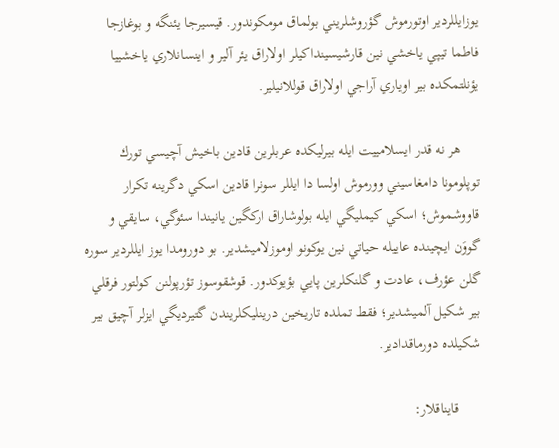يوزايللردير اوتورموش گؤروشلريني بولماق مومكوندور. قيسيرجا يئنگه و بوغازجا فاطما تيپي ياخشي نين قارشيسينداكيلر اولاراق يئر آلير و اينسانلاري ياخشييا يؤنلتمكده بير اوياري آراجي اولاراق قوللانيلير.

     هر نه قدر ايسلامييت ايله بيرليكده عربلرين قادين باخيش آچيسي تورك توپلومونا دامغاسيني وورموش اولسا دا ايللر سونرا قادين اسكي دگرينه تكرار قاووشموش؛ اسكي كيمليگي ايله بولوشاراق اركگين يانيندا سئوگي، سايقي و گووَن ايچينده عاييله حياتي نين يوكونو اوموزلاميشدير. بو دورومدا يوز ايللردير سوره گلن عؤرف، عادت و گلنكلرين پايي بؤيوكدور. قوشقوسوز تؤرپولنن كولتور فرقلي بير شكيل آلميشدير؛ فقط تملده تاريخين درينليكلريندن گتيرديگي ايزلر آچيق بير شكيلده دورماقدادير.

      قايناقلار: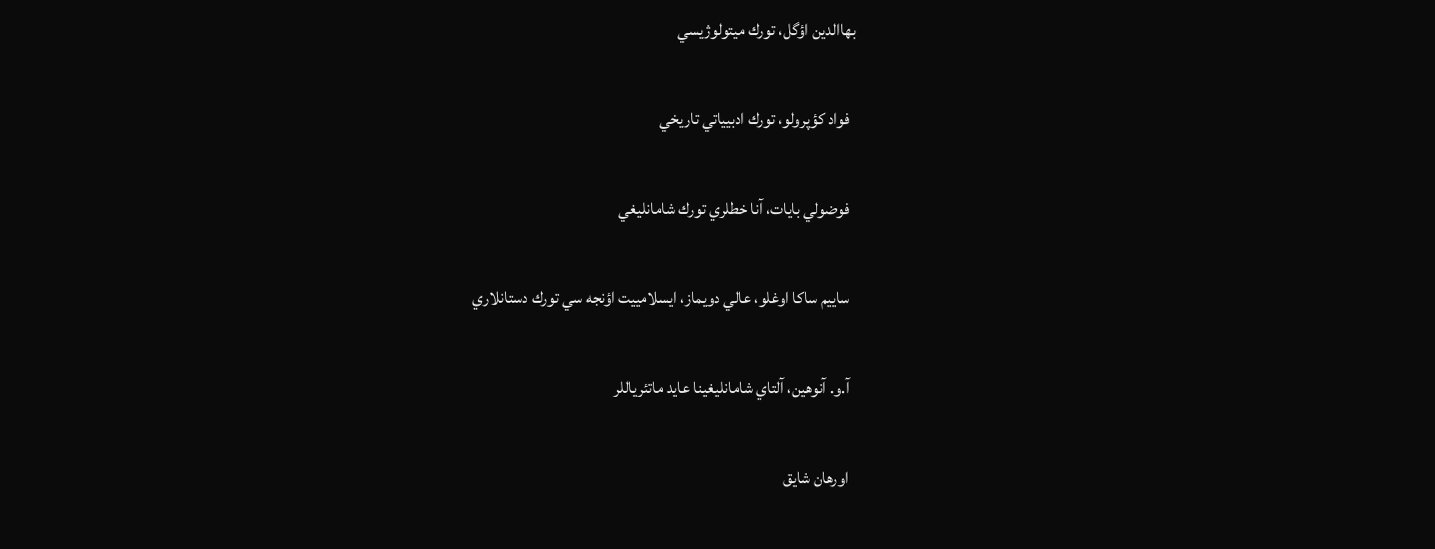بهاالدين اؤگل، تورك ميتولوژيسي

  فواد كؤپرولو، تورك ادبيياتي تاريخي

  فوضولي بايات، آنا خطلري تورك شامانليغي

  ساييم ساكا اوغلو، عالي دويماز، ايسلامييت اؤنجه سي تورك دستانلاري

  آ.و. آنوهين، آلتاي شامانليغينا عايد ماتئرياللر

  اورهان شايق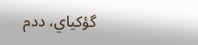گؤكياي، ددم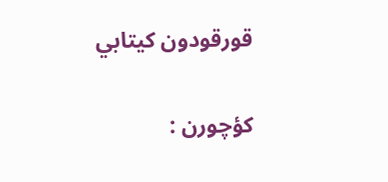قورقودون كيتابي

كؤچورن :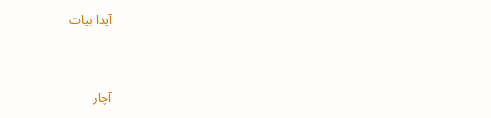آيدا بيات



آچار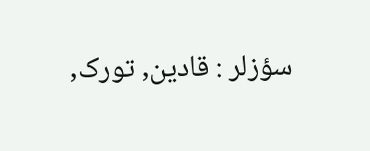سؤزلر : قادین, تورک,